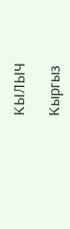КЫЛЫЧ

Кыргыз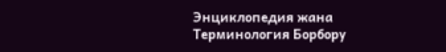Энциклопедия жана Терминология Борбору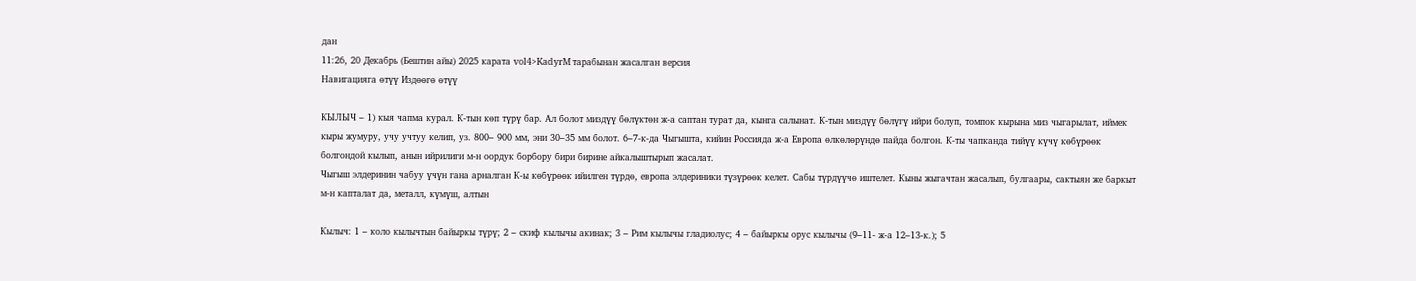дан
11:26, 20 Декабрь (Бештин айы) 2025 карата vol4>KadyrM тарабынан жасалган версия
Навигацияга өтүү Издөөгө өтүү

КЫЛЫЧ – 1) кыя чапма курал. К-тын көп түрү бар. Ал болот миздүү бөлүктөн ж-а саптан турат да, кынга салынат. К-тын миздүү бөлүгү ийри болуп, томпок кырына миз чыгарылат, иймек кыры жумуру, учу учтуу келип, уз. 800– 900 мм, эни 30–35 мм болот. 6–7-к-да Чыгышта, кийин Россияда ж-а Европа өлкөлөрүндө пайда болгон. К-ты чапканда тийүү күчү көбүрөөк болгондой кылып, анын ийрилиги м-н оордук борбору бири бирине айкалыштырып жасалат.
Чыгыш элдеринин чабуу үчүн гана арналган К-ы көбүрөөк ийилген түрдө, европа элдериники түзүрөөк келет. Сабы түрдүүчө иштелет. Кыны жыгачтан жасалып, булгаары, сактыян же баркыт м-н капталат да, металл, күмүш, алтын

Кылыч: 1 – коло кылычтын байыркы түрү; 2 – скиф кылычы акинак; 3 – Рим кылычы гладиолус; 4 – байыркы орус кылычы (9–11- ж-а 12–13-к.); 5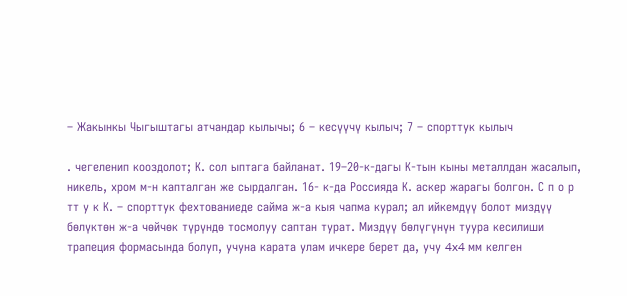– Жакынкы Чыгыштагы атчандар кылычы; 6 – кесүүчү кылыч; 7 – спорттук кылыч

. чегеленип кооздолот; К. сол ыптага байланат. 19–20-к-дагы К-тын кыны металлдан жасалып, никель, хром м-н капталган же сырдалган. 16- к-да Россияда К. аскер жарагы болгон. С п о р тт у к К. – спорттук фехтованиеде сайма ж-а кыя чапма курал; ал ийкемдүү болот миздүү бөлүктөн ж-а чөйчөк түрүндө тосмолуу саптан турат. Миздүү бөлүгүнүн туура кесилиши трапеция формасында болуп, учуна карата улам ичкере берет да, учу 4x4 мм келген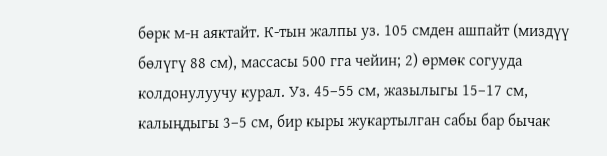бөрк м-н аяктайт. К-тын жалпы уз. 105 смден ашпайт (миздүү бөлүгү 88 см), массасы 500 гга чейин; 2) өрмөк согууда колдонулуучу курал. Уз. 45–55 см, жазылыгы 15–17 см, калыңдыгы 3–5 см, бир кыры жукартылган сабы бар бычак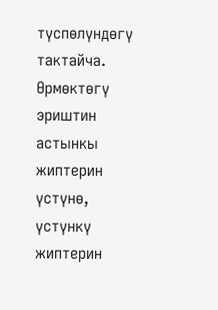түспөлүндөгү тактайча. Өрмөктөгү эриштин астынкы жиптерин үстүнө, үстүнкү жиптерин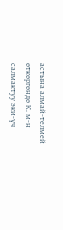астына алмай-телмей өткөргөндө К. м-н салмактуу эки-үч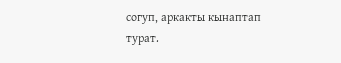согуп, аркакты кынаптап турат.